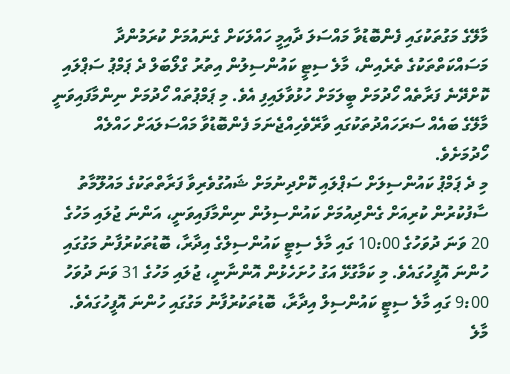މާލޭގެ މަގުތަކުގައި ފެންބޮޑުވާ މައްސަލަ ދާއިމީ ހައްލަކަށް ގެނައުމަށް ކުރަމުންދާ މަސައްކަތްތަކުގެ ތެރެއިން، މާލެ ސިޓީ ކައުންސިލުން އިތުރު ގްލޯބަލް ދެ ޕަމްޕު ސަޕްލައި ކޮށްދޭނެ ފަރާތެއް ހޯދުމަށް ބީލަމަށް ހުޅުވާލައިފި އެވެ. މި ޕަމްޕުތައް ހޯދުމަށް ނިންމާފައިވަނީ މާލޭގެ ބައެއް ސަރަހައްދުތަކުގައި ވާރޭވެހިއްޖެނަމަ ފެންބޮޑުވާ މައްސަލައަށް ހައްލެއް ހޯދުމަށެވެ.
މި ދެ ޕަމްޕު ކައުންސިލަށް ސަޕްލައި ކޮށްދިނުމަށް ޝައުގުވެރިވާ ފަރާތްތަކުގެ މައުލޫމާތު ސާފުކުރުން ކުރިއަށް ގެންދިއުމަށް ކައުންސިލުން ނިންމާފައިވަނީ، އަންނަ ޖުލައި މަހުގެ 20 ވަނަ ދުވަހުގެ 10:00 ގައި މާލެ ސިޓީ ކައުންސިލްގެ އިދާރާ، ބޮޑުތަކުރުފާނު މަގުގައި ހުންނަ އޮފީހުގައެވެ. މި ކަމާގުޅޭ އަގު ހުށަހެޅުން އޮންނާނީ، ޖުލައި މަހުގެ 31 ވަނަ ދުވަހު 9:00 ގައި މާލެ ސިޓީ ކައުންސިލް އިދާރާ، ބޮޑުތަކުރުފާނު މަގުގައި ހުންނަ އޮފީހުގައެވެ.
މާލެ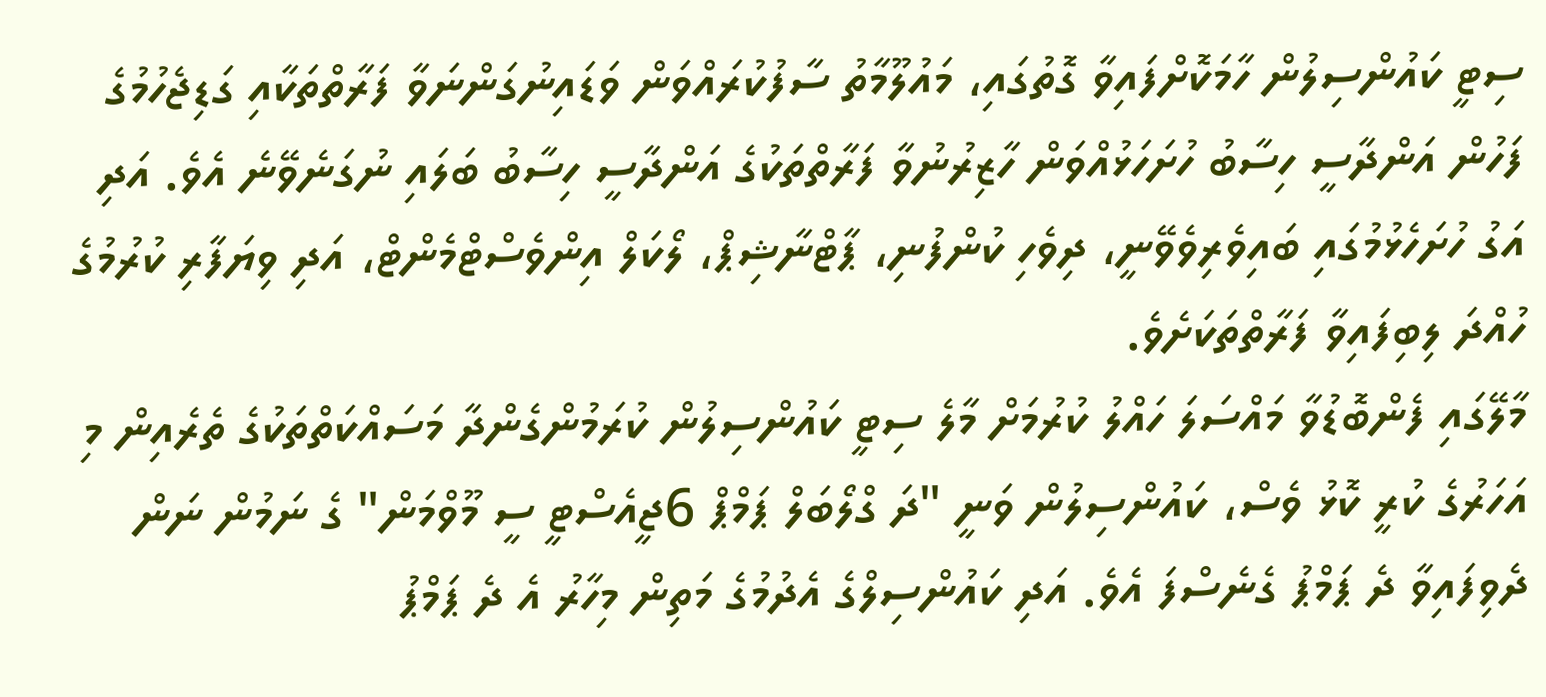ސިޓީ ކައުންސިލުން ހާމަކޮށްފައިވާ ގޮތުގައި، މައުލޫމާތު ސާފުކުރައްވަން ވަޑައިނުގަންނަވާ ފަރާތްތަކާއި ގަޑިޖެހުމުގެ ފަހުން އަންދާސީ ހިސާބު ހުށަހަޅުއްވަން ހާޒިރުނުވާ ފަރާތްތަކުގެ އަންދާސީ ހިސާބު ބަލައި ނުގަނެވޭނެ އެވެ. އަދި އަގު ހުށަހެޅުމުގައި ބައިވެރިވެވޭނީ، ދިވެހި ކުންފުނި، ޕާޓްނާޝިޕް، ލޯކަލް އިންވެސްޓްމެންޓް، އަދި ވިޔަފާރި ކުރުމުގެ ހުއްދަ ލިބިފައިވާ ފަރާތްތަކަށެވެ.
މާލޭގައި ފެންބޮޑުވާ މައްސަލަ ހައްލު ކުރުމަށް މާލެ ސިޓީ ކައުންސިލުން ކުރަމުންގެންދާ މަސައްކަތްތަކުގެ ތެރެއިން މި އަހަރުގެ ކުރީ ކޮޅު ވެސް، ކައުންސިލުން ވަނީ "ދަ ގްލޯބަލް ޕަމްޕް 6ޖީއެސްޓީ ސީ މޫވްމަން" ގެ ނަމުން ނަން ދެވިފައިވާ ދެ ޕަމްޕު ގެނެސްފަ އެވެ. އަދި ކައުންސިލްގެ އެދުމުގެ މަތިން މިހާރު އެ ދެ ޕަމްޕު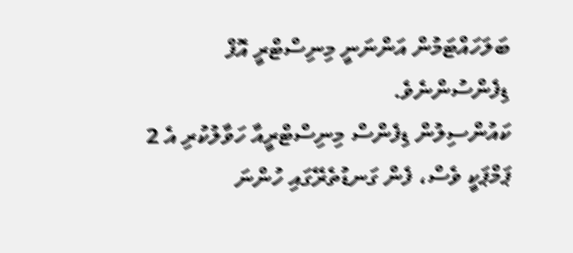ބަލަހައްޓަމުން އަންނަނީ މިނިސްޓްރީ އޮފް ޑިފެންސުންނެވެ.
ކައުންސިލުން ޑިފެންސް މިނިސްޓްރީއާ ހަވާލުކުރި އެ 2 ޕަމްޕަކީ ވެސް، ފެން ގަނޑުތެރޭގައި ހުންނަ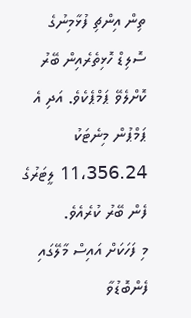ތިން އިންޗި ފުޅާމިނުގެ ސޮލިޑް ހޮޅިތެރެއިން ބޭރު ކޮށްލެވޭ ޕަމްޕެކެވެ. އަދި އެ ޕަމްޕުން މިނެޓަކު 11،356.24 ލީޓަރުގެ ފެން ބޭރު ކުރެއެވެ.
މި ފަހަކަށް އައިސް މާލޭގައި ފެންބޮޑުވާ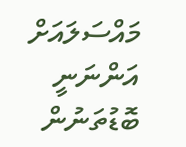މައްސަލައަށް އަންނަނީ ބޮޑުތަނުން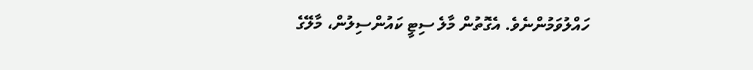ހައްލުވަމުންނެވެ. އެގޮތުން މާލެ ސިޓީ ކައުންސިލުން، މާލޭގެ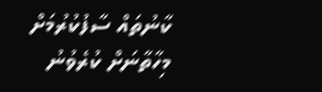ކާނުތައް ސާފުކުރުމަށް މިހާތާނަށް ކުރެވުނު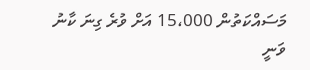މަސައްކަތުން 15،000 އަށް ވުރެ ގިނަ ކާނު ވަނީ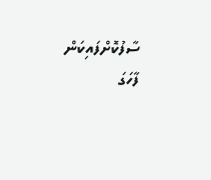ސާފުކޮށްފައިކަން ފާހަގަ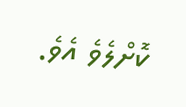ކޮށްލެވެ އެވެ.